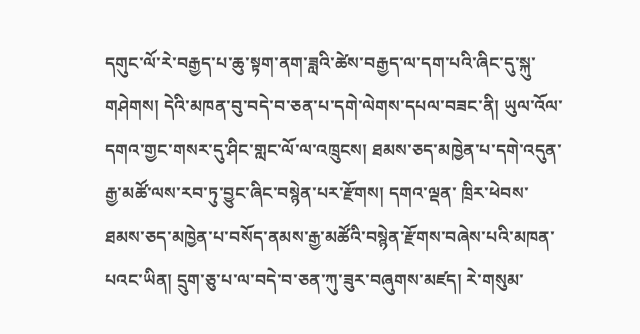དགུང་ལོ་རེ་བརྒྱད་པ་ཆུ་སྟག་ནག་ཟླའི་ཚེས་བརྒྱད་ལ་དག་པའི་ཞིང་དུ་སྐུ་གཤེགས། དེའི་མཁན་བུ་བདེ་བ་ཅན་པ་དགེ་ལེགས་དཔལ་བཟང་ནི། ཡུལ་འོལ་དགའ་གྱང་གསར་དུ་ཤིང་གླང་ལོ་ལ་འཁྲུངས། ཐམས་ཅད་མཁྱེན་པ་དགེ་འདུན་རྒྱ་མཚོ་ལས་རབ་ཏུ་བྱུང་ཞིང་བསྙེན་པར་རྫོགས། དགའ་ལྡན་ ཁྲིར་ཕེབས་ཐམས་ཅད་མཁྱེན་པ་བསོད་ནམས་རྒྱ་མཚོའི་བསྙེན་རྫོགས་བཞེས་པའི་མཁན་པའང་ཡིན། དྲུག་ཅུ་པ་ལ་བདེ་བ་ཅན་ཀུ་ཟུར་བཞུགས་མཛད། རེ་གསུམ་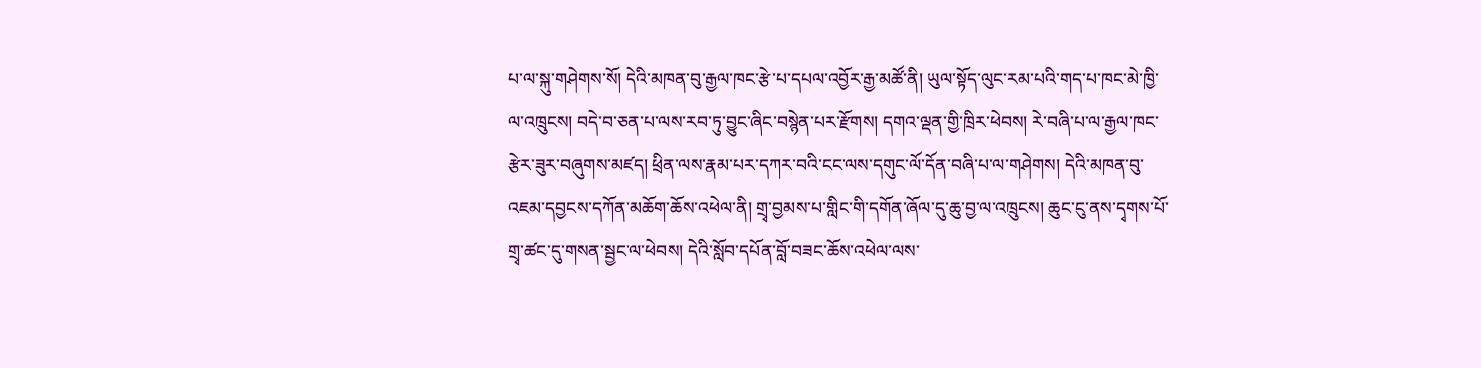པ་ལ་སྐུ་གཤེགས་སོ། དེའི་མཁན་བུ་རྒྱལ་ཁང་རྩེ་པ་དཔལ་འབྱོར་རྒྱ་མཚོ་ནི། ཡུལ་སྟོད་ལུང་རམ་པའི་གད་པ་ཁང་མེ་ཁྱི་ལ་འཁྲུངས། བདེ་བ་ཅན་པ་ལས་རབ་ཏུ་བྱུང་ཞིང་བསྙེན་པར་རྫོགས། དགའ་ལྡན་གྱི་ཁྲིར་ཕེབས། རེ་བཞི་པ་ལ་རྒྱལ་ཁང་རྩེར་ཟུར་བཞུགས་མཛད། ཕྲིན་ལས་རྣམ་པར་དཀར་བའི་ངང་ལས་དགུང་ལོ་དོན་བཞི་པ་ལ་གཤེགས། དེའི་མཁན་བུ་འཇམ་དབྱངས་དཀོན་མཆོག་ཆོས་འཕེལ་ནི། གྲྭ་བྱམས་པ་གླིང་གི་དགོན་ཞོལ་དུ་ཆུ་བྱ་ལ་འཁྲུངས། ཆུང་ངུ་ནས་དྭགས་པོ་གྲྭ་ཚང་དུ་གསན་སྦྱང་ལ་ཕེབས། དེའི་སློབ་དཔོན་བློ་བཟང་ཆོས་འཕེལ་ལས་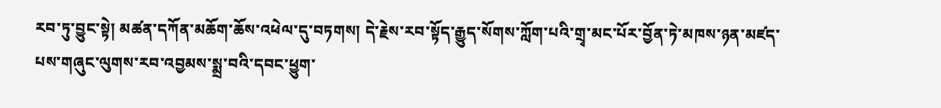རབ་ཏུ་བྱུང་སྟེ། མཚན་དཀོན་མཆོག་ཆོས་འཕེལ་དུ་བཏགས། དེ་རྗེས་རབ་སྟོད་རྒྱུད་སོགས་ཀློག་པའི་གྲྭ་མང་པོར་བྱོན་ཏེ་མཁས་ཉན་མཛད་པས་གཞུང་ལུགས་རབ་འབྱམས་སྨྲ་བའི་དབང་ཕྱུག་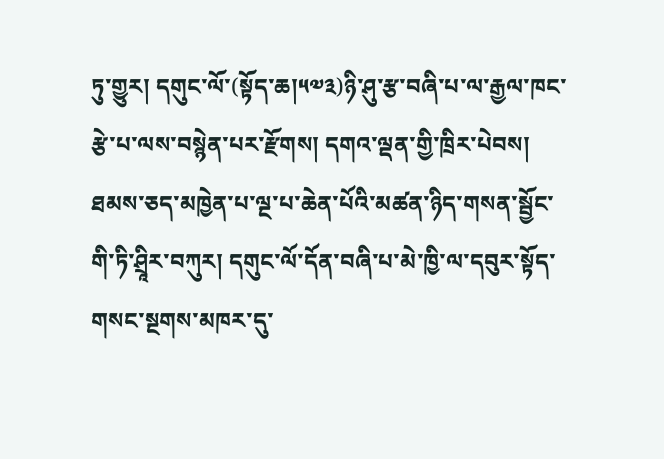ཏུ་གྱུར། དགུང་ལོ་(སྟོད་ཆ།༥༧༣)ཉི་ཤུ་རྩ་བཞི་པ་ལ་རྒྱལ་ཁང་རྩེ་པ་ལས་བསྙེན་པར་རྫོགས། དགའ་ལྡན་གྱི་ཁྲིར་པེབས། ཐམས་ཅད་མཁྱེན་པ་ལྔ་པ་ཆེན་པོའི་མཚན་ཉིད་གསན་སྦྱོང་གི་ཏི་ཤྲཱིར་བཀུར། དགུང་ལོ་དོན་བཞི་པ་མེ་ཁྱི་ལ་དབུར་སྟོད་གསང་སྔགས་མཁར་དུ་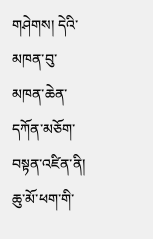གཤེགས། དེའི་མཁན་བུ་མཁན་ཆེན་དཀོན་མཅོག་བསྟན་འཛིན་ནི། ཆུ་མོ་ཕག་གི་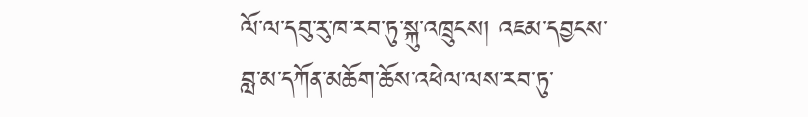ལོ་ལ་དབུ་རུ་ཁ་རབ་ཏུ་སྐུ་འཁྲུངས། འཇམ་དབྱངས་བླ་མ་དཀོན་མཆོག་ཆོས་འཕེལ་ལས་རབ་ཏུ་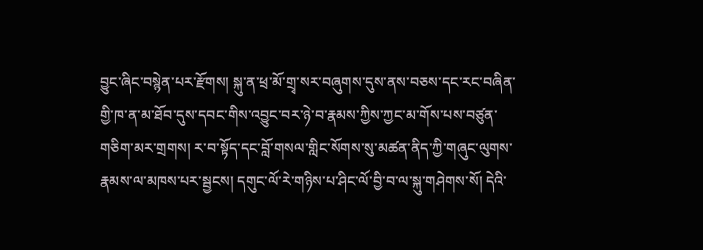བྱུང་ཞིང་བསྙེན་པར་རྫོགས། སྐུ་ན་ཕྲ་མོ་གྲྭ་སར་བཞུགས་དུས་ནས་བཅས་དང་རང་བཞིན་གྱི་ཁ་ན་མ་ཐོབ་དུས་དབང་གིས་འབྱུང་བར་ཉེ་བ་རྣམས་ཀྱིས་ཀྱང་མ་གོས་པས་བཙུན་གཅིག་མར་གྲགས། ར་བ་སྟོད་དང་བློ་གསལ་གླིང་སོགས་སུ་མཚན་ནིད་ཀྱི་གཞུང་ལུགས་རྣམས་ལ་མཁས་པར་སྦྱངས། དགུང་ལོ་རེ་གཉིས་པ་ཤིང་ལོ་བྱི་བ་ལ་སྐུ་གཤེགས་སོ། དེའི་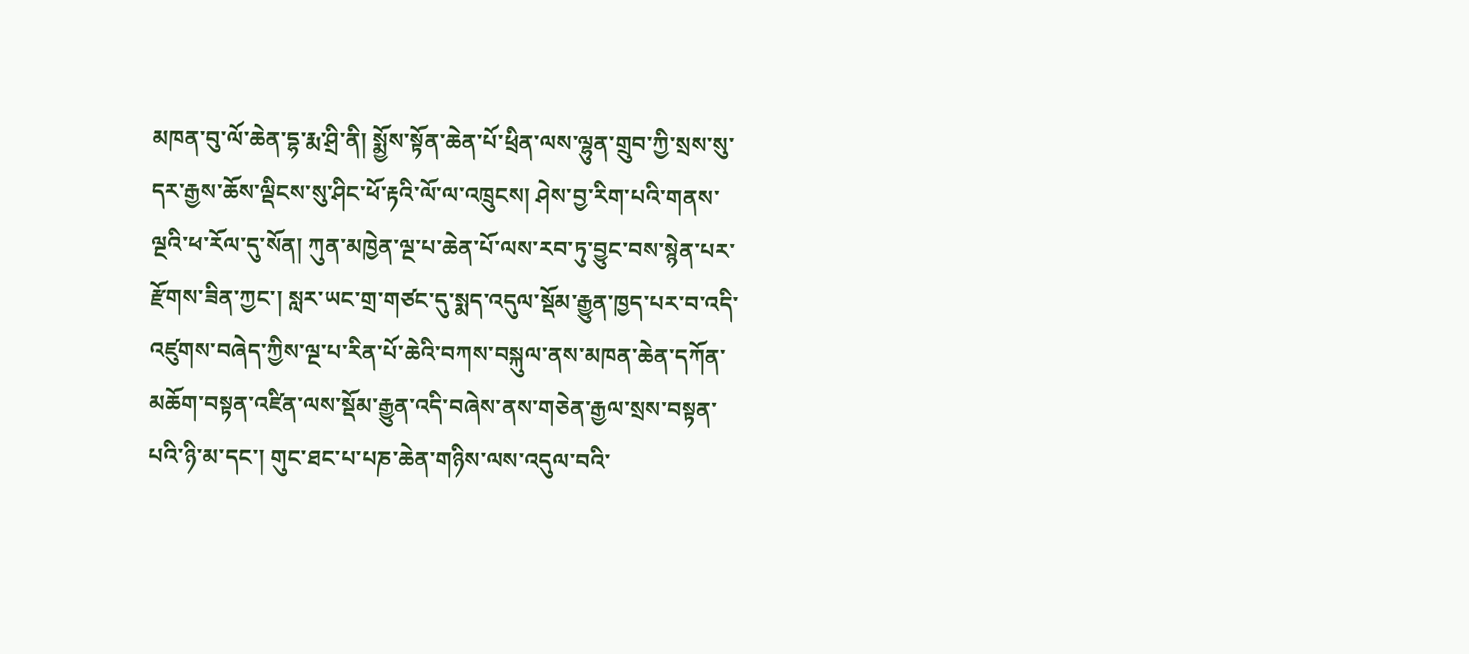མཁན་བུ་ལོ་ཆེན་དྷ་རྨ་ཤྲི་ནི། སྨྱོས་སྟོན་ཆེན་པོ་ཕྲིན་ལས་ལྷུན་གྲུབ་ཀྱི་སྲས་སུ་དར་རྒྱས་ཆོས་ལྡིངས་སུ་ཤིང་ཕོ་རྟའི་ལོ་ལ་འཁྲུངས། ཤེས་བྱ་རིག་པའི་གནས་ལྔའི་ཕ་རོལ་དུ་སོན། ཀུན་མཁྱེན་ལྔ་པ་ཆེན་པོ་ལས་རབ་ཏུ་བྱུང་བས་སྙེན་པར་རྫོགས་ཟིན་ཀྱང་། སླར་ཡང་གྲ་གཙང་དུ་སྨད་འདུལ་སྡོམ་རྒྱུན་ཁྱད་པར་བ་འདི་འཛུགས་བཞེད་ཀྱིས་ལྔ་པ་རིན་པོ་ཆེའི་བཀས་བསྐུལ་ནས་མཁན་ཆེན་དཀོན་མཆོག་བསྟན་འཛིན་ལས་སྡོམ་རྒྱུན་འདི་བཞེས་ནས་གཅེན་རྒྱལ་སྲས་བསྟན་པའི་ཉི་མ་དང་། གུང་ཐང་པ་པཎ་ཆེན་གཉིས་ལས་འདུལ་བའི་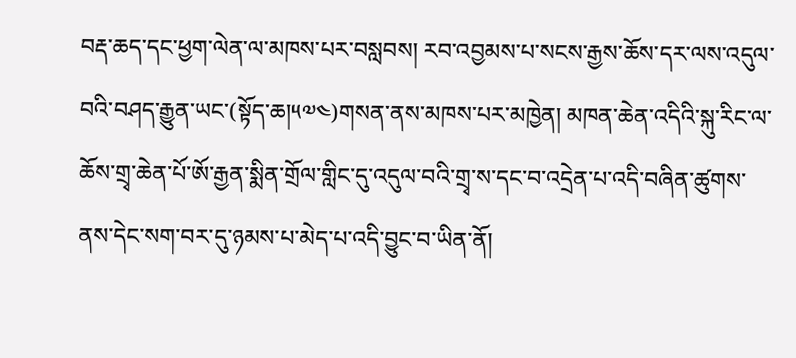བརྡ་ཆད་དང་ཕྱག་ལེན་ལ་མཁས་པར་བསླབས། རབ་འབྱམས་པ་སངས་རྒྱས་ཆོས་དར་ལས་འདུལ་བའི་བཤད་རྒྱུན་ཡང་(སྟོད་ཆ།༥༧༤)གསན་ནས་མཁས་པར་མཁྱེན། མཁན་ཆེན་འདིའི་སྐུ་རིང་ལ་ཆོས་གྲྭ་ཆེན་པོ་ཨོ་རྒྱན་སྨིན་གྲོལ་གླིང་དུ་འདུལ་བའི་གྲྭ་ས་དང་བ་འདྲེན་པ་འདི་བཞིན་ཚུགས་ནས་དེང་སག་བར་དུ་ཉམས་པ་མེད་པ་འདི་བྱུང་བ་ཡིན་ནོ།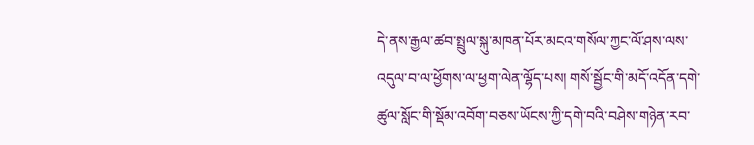དེ་ནས་རྒྱལ་ཚབ་སྤྲུལ་སྐུ་མཁན་པོར་མངའ་གསོལ་ཀྱང་ལོ་ཤས་ལས་འདུལ་བ་ལ་ཕྱོགས་ལ་ཕྱག་ལེན་ལྷོད་པས། གསོ་སྦྱོང་གི་མདོ་འདོན་དགེ་ཚུལ་སློང་གི་སྡོམ་འབོག་བཅས་ཡོངས་ཀྱི་དགེ་བའི་བཤེས་གཉེན་རབ་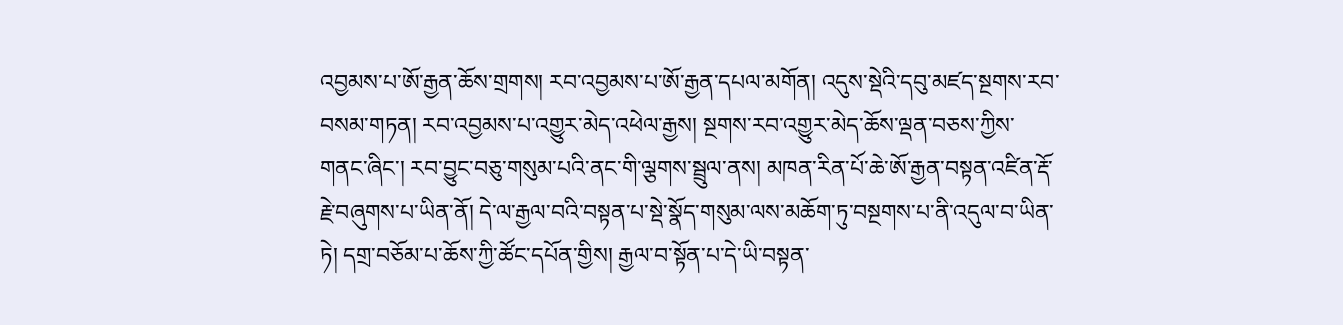འབྱམས་པ་ཨོ་རྒྱན་ཆོས་གྲགས། རབ་འབྱམས་པ་ཨོ་རྒྱན་དཔལ་མགོན། འདུས་སྡེའི་དབུ་མཛད་སྔགས་རབ་བསམ་གཏན། རབ་འབྱམས་པ་འགྱུར་མེད་འཕེལ་རྒྱས། སྔགས་རབ་འགྱུར་མེད་ཆོས་ལྡན་བཅས་ཀྱིས་གནང་ཞིང་། རབ་བྱུང་བཅུ་གསུམ་པའི་ནང་གི་ལྕགས་སྦྲུལ་ནས། མཁན་རིན་པོ་ཆེ་ཨོ་རྒྱན་བསྟན་འཛིན་རྡོ་རྗེ་བཞུགས་པ་ཡིན་ནོ། དེ་ལ་རྒྱལ་བའི་བསྟན་པ་སྡེ་སྣོད་གསུམ་ལས་མཆོག་ཏུ་བསྔགས་པ་ནི་འདུལ་བ་ཡིན་ཏེ། དགྲ་བཅོམ་པ་ཆོས་ཀྱི་ཚོང་དཔོན་གྱིས། རྒྱལ་བ་སྟོན་པ་དེ་ཡི་བསྟན་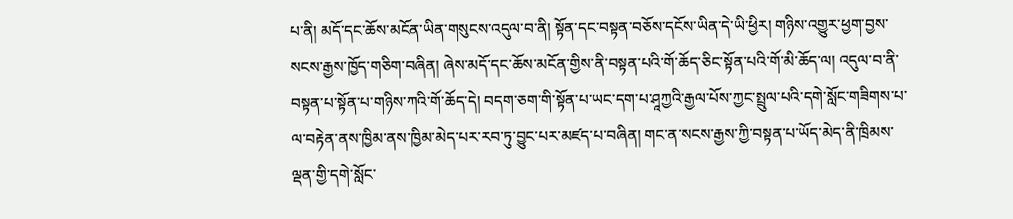པ་ནི། མདོ་དང་ཆོས་མངོན་ཡིན་གསུངས་འདུལ་བ་ནི། སྟོན་དང་བསྟན་བཅོས་དངོས་ཡིན་དེ་ཡི་ཕྱིར། གཉིས་འགྱུར་ཕྱག་བྱས་སངས་རྒྱས་ཁྱོད་གཅིག་བཞིན། ཞེས་མདོ་དང་ཆོས་མངོན་གྱིས་ནི་བསྟན་པའི་གོ་ཆོད་ཅིང་སྟོན་པའི་གོ་མི་ཆོད་ལ། འདུལ་བ་ནི་བསྟན་པ་སྟོན་པ་གཉིས་ཀའི་གོ་ཆོད་དེ། བདག་ཅག་གི་སྟོན་པ་ཡང་དག་པ་ཤཱཀྱའི་རྒྱལ་པོས་ཀྱང་སྤྲུལ་པའི་དགེ་སློང་གཟིགས་པ་ལ་བརྟེན་ནས་ཁྱིམ་ནས་ཁྱིམ་མེད་པར་རབ་ཏུ་བྱུང་པར་མཛད་པ་བཞིན། གང་ན་སངས་རྒྱས་ཀྱི་བསྟན་པ་ཡོད་མེད་ནི་ཁྲིམས་ལྡན་གྱི་དགེ་སློང་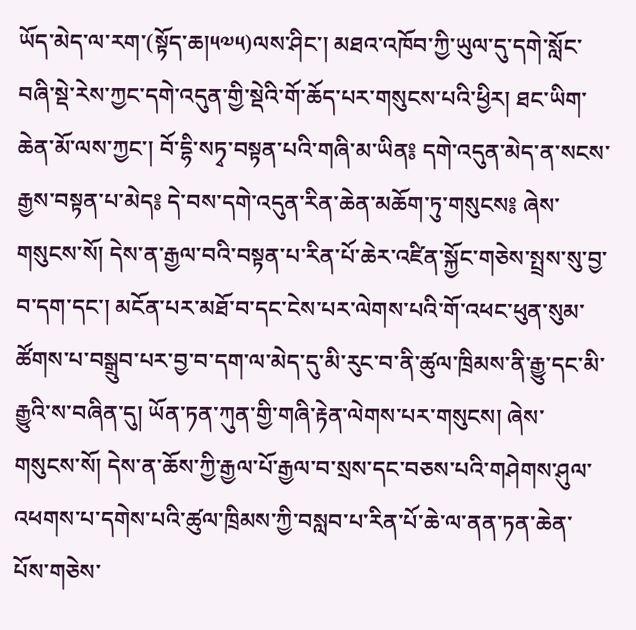ཡོད་མེད་ལ་རག་(སྟོད་ཆ།༥༧༥)ལས་ཤིང་། མཐའ་འཁོབ་ཀྱི་ཡུལ་དུ་དགེ་སློང་བཞི་སྡེ་རེས་ཀྱང་དགེ་འདུན་གྱི་སྡེའི་གོ་ཆོད་པར་གསུངས་པའི་ཕྱིར། ཐང་ཡིག་ཆེན་མོ་ལས་ཀྱང་། བོ་དྷི་སཏྭ་བསྟན་པའི་གཞི་མ་ཡིན༔ དགེ་འདུན་མེད་ན་སངས་རྒྱས་བསྟན་པ་མེད༔ དེ་བས་དགེ་འདུན་རིན་ཆེན་མཆོག་ཏུ་གསུངས༔ ཞེས་གསུངས་སོ། དེས་ན་རྒྱལ་བའི་བསྟན་པ་རིན་པོ་ཆེར་འཛིན་སྐྱོང་གཅེས་སྤྲས་སུ་བྱ་བ་དག་དང་། མངོན་པར་མཐོ་བ་དང་ངེས་པར་ལེགས་པའི་གོ་འཕང་ཕུན་སུམ་ཚོགས་པ་བསྒྲུབ་པར་བྱ་བ་དག་ལ་མེད་དུ་མི་རུང་བ་ནི་ཚུལ་ཁྲིམས་ནི་རྒྱུ་དང་མི་རྒྱུའི་ས་བཞིན་དུ། ཡོན་ཏན་ཀུན་གྱི་གཞི་རྟེན་ལེགས་པར་གསུངས། ཞེས་གསུངས་སོ། དེས་ན་ཆོས་ཀྱི་རྒྱལ་པོ་རྒྱལ་བ་སྲས་དང་བཅས་པའི་གཤེགས་ཤུལ་འཕགས་པ་དགེས་པའི་ཚུལ་ཁྲིམས་ཀྱི་བསླབ་པ་རིན་པོ་ཆེ་ལ་ནན་ཏན་ཆེན་པོས་གཅེས་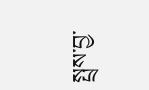སྤྲས་བྱ་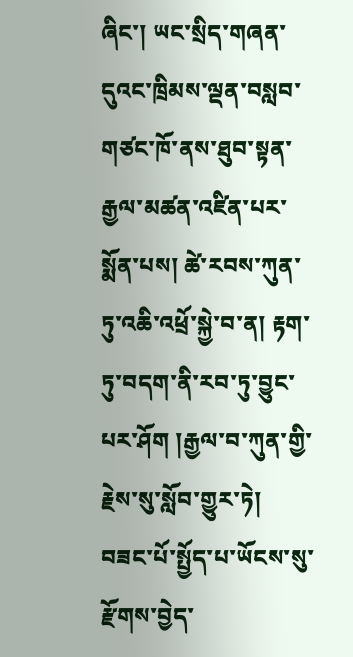ཞིང་། ཡང་སྲིད་གཞན་དུའང་ཁྲིམས་ལྡན་བསླབ་གཙང་ཁོ་ནས་ཐུབ་སྟན་རྒྱལ་མཚན་འཛིན་པར་སྨོན་པས། ཚེ་རབས་ཀུན་ཏུ་འཆི་འཕྲོ་སྐྱེ་བ་ན། རྟག་ཏུ་བདག་ནི་རབ་ཏུ་བྱུང་པར་ཤོག །རྒྱལ་བ་ཀུན་གྱི་རྗེས་སུ་སློབ་གྱུར་ཏེ། བཟང་པོ་སྤྱོད་པ་ཡོངས་སུ་རྫོགས་བྱེད་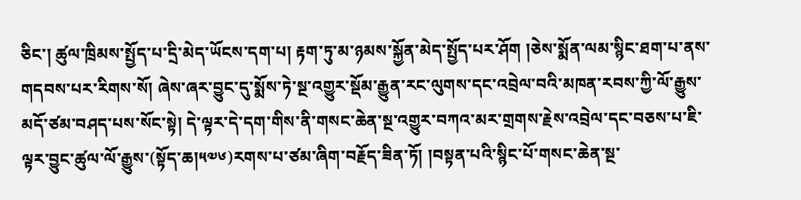ཅིང་། ཚུལ་ཁྲིམས་སྤྱོད་པ་དྲི་མེད་ཡོངས་དག་པ། རྟག་ཏུ་མ་ཉམས་སྐྱོན་མེད་སྤྱོད་པར་ཤོག །ཅེས་སྨོན་ལམ་སྙིང་ཐག་པ་ནས་གདབས་པར་རིགས་སོ། ཞེས་ཞར་བྱུང་དུ་སྨོས་ཏེ་སྔ་འགྱུར་སྡོམ་རྒྱུན་རང་ལུགས་དང་འབྲེལ་བའི་མཁན་རབས་ཀྱི་ལོ་རྒྱུས་མདོ་ཙམ་བཤད་པས་སོང་སྟེ། དེ་ལྟར་དེ་དག་གིས་ནི་གསང་ཆེན་སྔ་འགྱུར་བཀའ་མར་གྲགས་རྗེས་འབྲེལ་དང་བཅས་པ་ཇི་ལྟར་བྱུང་ཚུལ་ལོ་རྒྱུས་(སྟོད་ཆ།༥༧༦)རགས་པ་ཙམ་ཞིག་བརྗོད་ཟིན་ཏོ། །བསྟན་པའི་སྙིང་པོ་གསང་ཆེན་སྔ་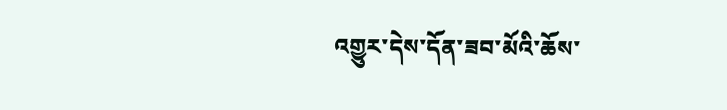འགྱུར་དེས་དོན་ཟབ་མོའི་ཆོས་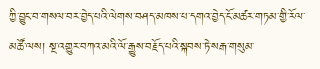ཀྱི་བྱུང་བ་གསལ་བར་བྱེད་པའི་ལེགས་བཤད་མཁས་པ་དགའ་བྱེད་ངོ་མཚར་གཏམ་གྱི་རོལ་མཚོ་ལས། སྔ་འགྱུར་བཀའ་མའི་ལོ་རྒྱུས་བརྗོད་པའི་སྐབས་ཏེ་སརྒ་གསུམ་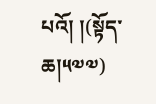པའོ། །(སྟོད་ཆ།༥༧༧)